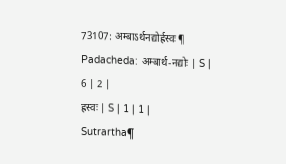73107: अम्बाऽर्थनद्योर्ह्रस्वः¶
Padacheda: अम्बार्थ-नद्योः | S | 6 | 2 |
ह्रस्वः | S | 1 | 1 |
Sutrartha¶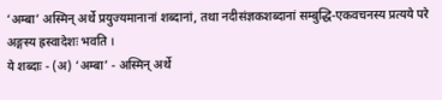‘अम्बा’ अस्मिन् अर्थे प्रयुज्यमानानां शब्दानां, तथा नदीसंज्ञकशब्दानां सम्बुद्धि-एकवचनस्य प्रत्यये परे अङ्गस्य ह्रस्वादेशः भवति ।
ये शब्दाः - (अ) ‘अम्बा’ - अस्मिन् अर्थे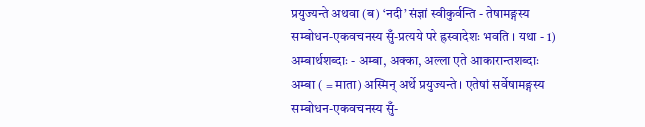प्रयुज्यन्ते अथवा (ब) ‘नदी’ संज्ञां स्वीकुर्वन्ति - तेषामङ्गस्य सम्बोधन-एकवचनस्य सुँ-प्रत्यये परे ह्रस्वादेशः भवति । यथा - 1) अम्बार्थशब्दाः - अम्बा, अक्का, अल्ला एते आकारान्तशब्दाः अम्बा ( = माता) अस्मिन् अर्थे प्रयुज्यन्ते । एतेषां सर्वेषामङ्गस्य सम्बोधन-एकवचनस्य सुँ-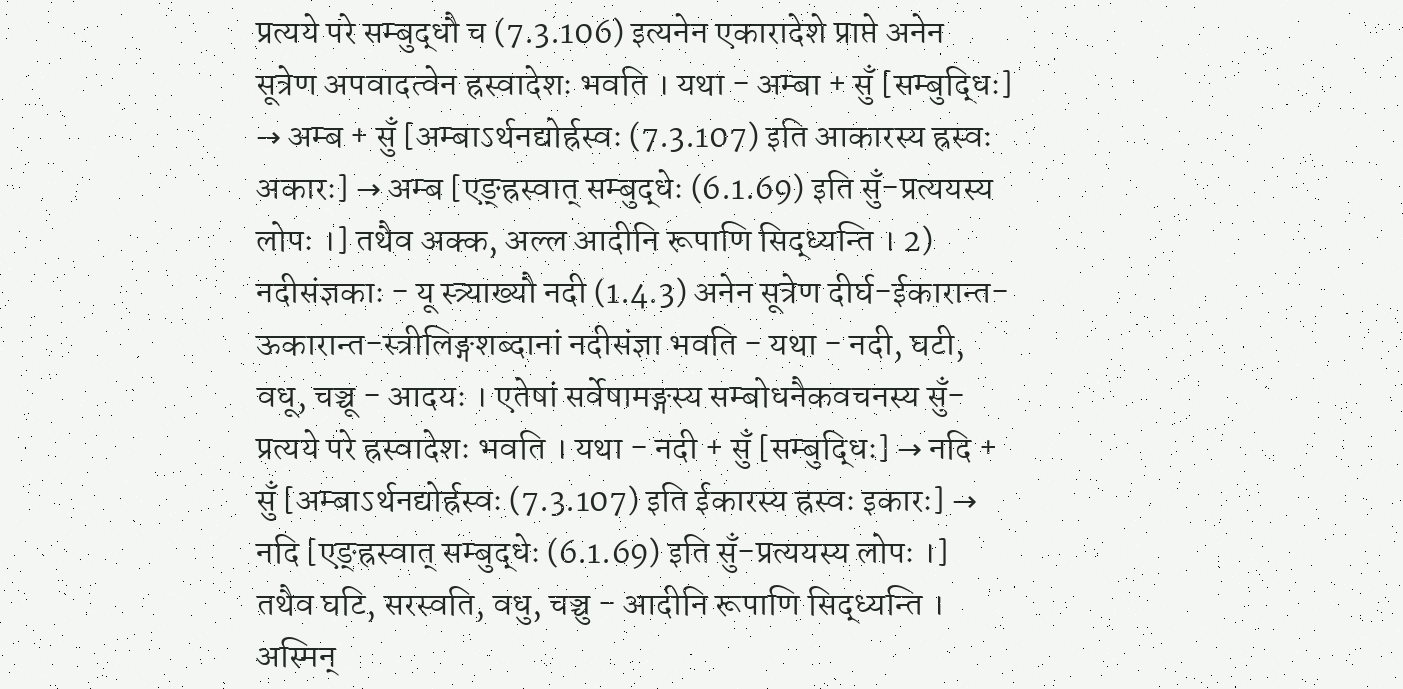प्रत्यये परे सम्बुद्धौ च (7.3.106) इत्यनेन एकारादेशे प्राप्ते अनेन सूत्रेण अपवादत्वेन ह्रस्वादेशः भवति । यथा - अम्बा + सुँ [सम्बुद्धिः] → अम्ब + सुँ [अम्बाऽर्थनद्योर्ह्रस्वः (7.3.107) इति आकारस्य ह्रस्वः अकारः] → अम्ब [एङ्ह्रस्वात् सम्बुद्धेः (6.1.69) इति सुँ-प्रत्ययस्य लोपः ।] तथैव अक्क, अल्ल आदीनि रूपाणि सिद्ध्यन्ति । 2) नदीसंज्ञकाः - यू स्त्र्याख्यौ नदी (1.4.3) अनेन सूत्रेण दीर्घ-ईकारान्त-ऊकारान्त-स्त्रीलिङ्गशब्दानां नदीसंज्ञा भवति - यथा - नदी, घटी, वधू, चञ्चू - आदयः । एतेषां सर्वेषामङ्गस्य सम्बोधनैकवचनस्य सुँ-प्रत्यये परे ह्रस्वादेशः भवति । यथा - नदी + सुँ [सम्बुद्धिः] → नदि + सुँ [अम्बाऽर्थनद्योर्ह्रस्वः (7.3.107) इति ईकारस्य ह्रस्वः इकारः] → नदि [एङ्ह्रस्वात् सम्बुद्धेः (6.1.69) इति सुँ-प्रत्ययस्य लोपः ।] तथैव घटि, सरस्वति, वधु, चञ्चु - आदीनि रूपाणि सिद्ध्यन्ति । अस्मिन्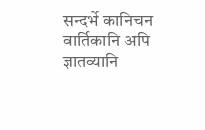सन्दर्भे कानिचन वार्तिकानि अपि ज्ञातव्यानि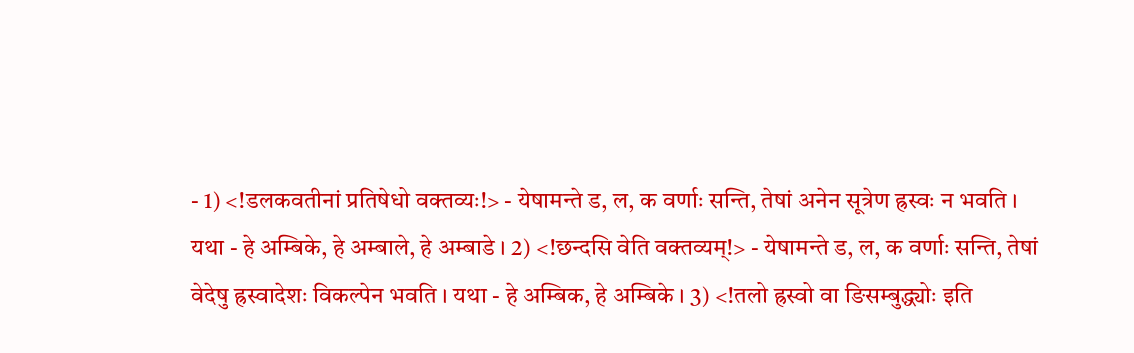- 1) <!डलकवतीनां प्रतिषेधो वक्तव्यः!> - येषामन्ते ड, ल, क वर्णाः सन्ति, तेषां अनेन सूत्रेण ह्रस्वः न भवति । यथा - हे अम्बिके, हे अम्बाले, हे अम्बाडे । 2) <!छन्दसि वेति वक्तव्यम्!> - येषामन्ते ड, ल, क वर्णाः सन्ति, तेषां वेदेषु ह्रस्वादेशः विकल्पेन भवति । यथा - हे अम्बिक, हे अम्बिके । 3) <!तलो ह्रस्वो वा ङिसम्बुद्ध्योः इति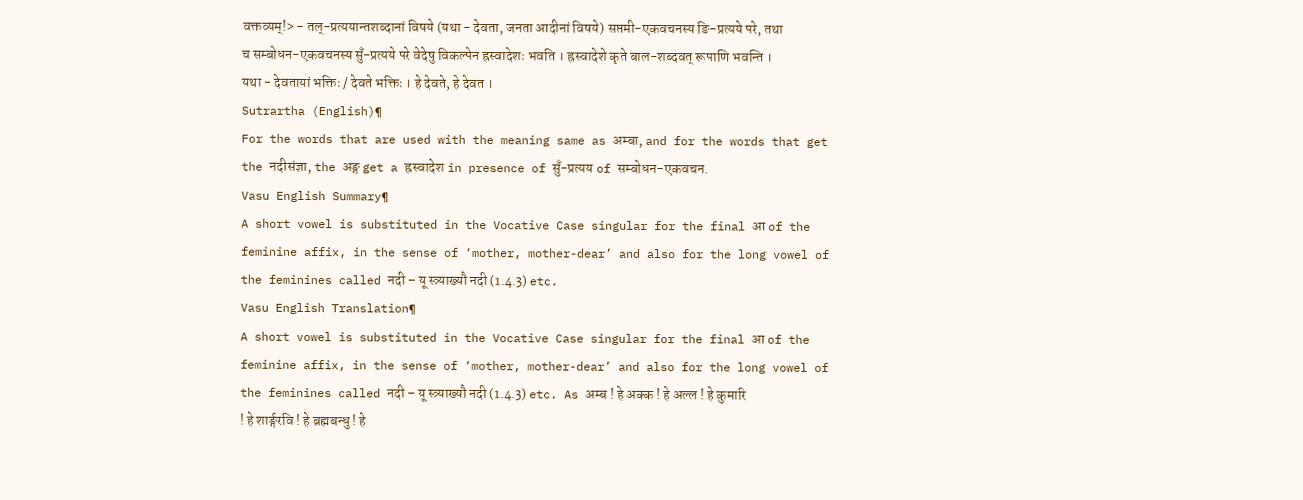वक्तव्यम्!> - तल्-प्रत्ययान्तशब्दानां विषये (यथा - देवता, जनता आदीनां विषये) सप्तमी-एकवचनस्य ङि-प्रत्यये परे, तथा च सम्बोधन-एकवचनस्य सुँ-प्रत्यये परे वेदेषु विकल्पेन ह्रस्वादेशः भवति । ह्रस्वादेशे कृते बाल-शब्दवत् रूपाणि भवन्ति । यथा - देवतायां भक्तिः / देवते भक्तिः । हे देवते, हे देवत ।
Sutrartha (English)¶
For the words that are used with the meaning same as अम्बा, and for the words that get the नदीसंज्ञा, the अङ्ग get a ह्रस्वादेश in presence of सुँ-प्रत्यय of सम्बोधन-एकवचन.
Vasu English Summary¶
A short vowel is substituted in the Vocative Case singular for the final आ of the feminine affix, in the sense of ‘mother, mother-dear’ and also for the long vowel of the feminines called नदी – यू स्त्र्याख्यौ नदी (1.4.3) etc.
Vasu English Translation¶
A short vowel is substituted in the Vocative Case singular for the final आ of the feminine affix, in the sense of ‘mother, mother-dear’ and also for the long vowel of the feminines called नदी – यू स्त्र्याख्यौ नदी (1.4.3) etc. As अम्ब ! हे अक्क ! हे अल्ल ! हे कुमारि ! हे शार्ङ्गरवि ! हे ब्रह्मबन्धु ! हे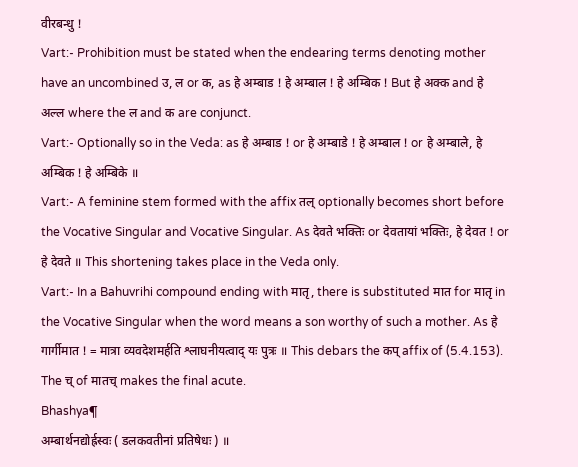वीरबन्धु !
Vart:- Prohibition must be stated when the endearing terms denoting mother have an uncombined उ, ल or क, as हे अम्बाड ! हे अम्बाल ! हे अम्बिक ! But हे अक्क and हे अल्ल where the ल and क are conjunct.
Vart:- Optionally so in the Veda: as हे अम्बाड ! or हे अम्बाडे ! हे अम्बाल ! or हे अम्बाले, हे अम्बिक ! हे अम्बिके ॥
Vart:- A feminine stem formed with the affix तल् optionally becomes short before the Vocative Singular and Vocative Singular. As देवते भक्तिः or देवतायां भक्तिः, हे देवत ! or हे देवते ॥ This shortening takes place in the Veda only.
Vart:- In a Bahuvrihi compound ending with मातृ, there is substituted मात for मातृ in the Vocative Singular when the word means a son worthy of such a mother. As हे गार्गीमात ! = मात्रा व्यवदेशमर्हति श्लाघनीयत्वाद् यः पुत्रः ॥ This debars the कप् affix of (5.4.153). The च् of मातच् makes the final acute.
Bhashya¶
अम्बार्थनद्योर्ह्रस्वः ( डलकवतीनां प्रतिषेधः ) ॥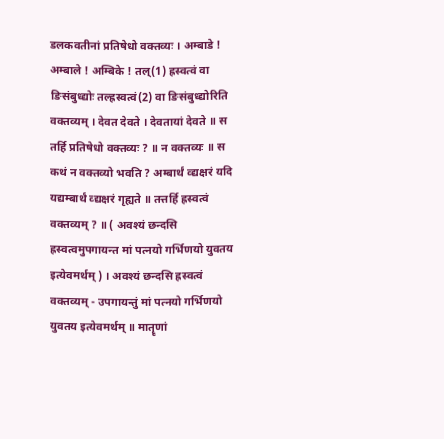डलकवतीनां प्रतिषेधो वक्तव्यः । अम्बाडे ! अम्बाले ! अम्बिके ! तल्(1) ह्रस्वत्वं वा ङिसंबुध्द्योः तल्ह्रस्वत्वं(2) वा ङिसंबुध्द्योरिति वक्तव्यम् । देवत देवते । देवतायां देवते ॥ स तर्हि प्रतिषेधो वक्तव्यः ? ॥ न वक्तव्यः ॥ स कथं न वक्तव्यो भवति ? अम्बार्थं व्द्यक्षरं यदि यद्यम्बार्थं व्द्यक्षरं गृह्यते ॥ तत्तर्हि ह्रस्वत्वं वक्तव्यम् ? ॥ ( अवश्यं छन्दसि ह्रस्वत्वमुपगायन्त मां पत्नयो गर्भिणयो युवतय इत्येवमर्थम् ) । अवश्यं छन्दसि ह्रस्वत्वं वक्तव्यम् - उपगायन्तुं मां पत्नयो गर्भिणयो युवतय इत्येवमर्थम् ॥ मातॄणां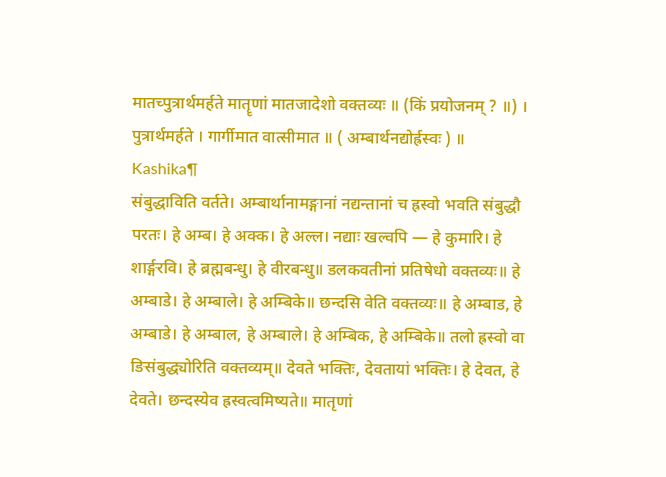मातच्पुत्रार्थमर्हते मातॄणां मातजादेशो वक्तव्यः ॥ (किं प्रयोजनम् ? ॥) । पुत्रार्थमर्हते । गार्गीमात वात्सीमात ॥ ( अम्बार्थनद्योर्ह्रस्वः ) ॥
Kashika¶
संबुद्धाविति वर्तते। अम्बार्थानामङ्गानां नद्यन्तानां च ह्रस्वो भवति संबुद्धौ परतः। हे अम्ब। हे अक्क। हे अल्ल। नद्याः खल्वपि — हे कुमारि। हे शार्ङ्गरवि। हे ब्रह्मबन्धु। हे वीरबन्धु॥ डलकवतीनां प्रतिषेधो वक्तव्यः॥ हे अम्बाडे। हे अम्बाले। हे अम्बिके॥ छन्दसि वेति वक्तव्यः॥ हे अम्बाड, हे अम्बाडे। हे अम्बाल, हे अम्बाले। हे अम्बिक, हे अम्बिके॥ तलो ह्रस्वो वा ङिसंबुद्ध्योरिति वक्तव्यम्॥ देवते भक्तिः, देवतायां भक्तिः। हे देवत, हे देवते। छन्दस्येव ह्रस्वत्वमिष्यते॥ मातृणां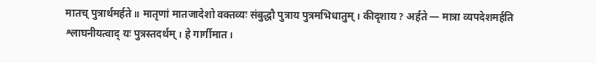मातच् पुत्रार्थमर्हते॥ मातृणां मातजादेशो वक्तव्यः संबुद्धौ पुत्राय पुत्रमभिधातुम्। कीदृशाय? अर्हते — मात्रा व्यपदेशमर्हति श्लाघनीयत्वाद् यः पुत्रस्तदर्थम्। हे गार्गीमात।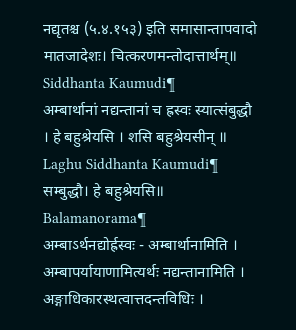नद्यृतश्च (५.४.१५३) इति समासान्तापवादो मातजादेशः। चित्करणमन्तोदात्तार्थम्॥
Siddhanta Kaumudi¶
अम्बार्थानां नद्यन्तानां च ह्रस्वः स्यात्संबुद्धौ । हे बहुश्रेयसि । शसि बहुश्रेयसीन् ॥
Laghu Siddhanta Kaumudi¶
सम्बुद्धौ। हे बहुश्रेयसि॥
Balamanorama¶
अम्बाऽर्थनद्योर्ह्रस्वः - अम्बार्थानामिति । अम्बापर्यायाणामित्यर्थः नद्यन्तानामिति । अङ्गाधिकारस्थत्वात्तदन्तविधिः ।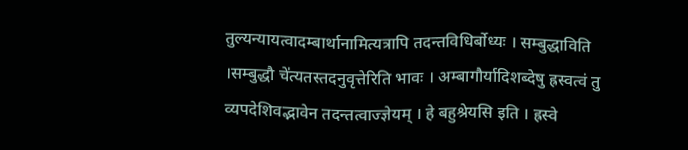तुल्यन्यायत्वादम्बार्थानामित्यत्रापि तदन्तविधिर्बोध्यः । सम्बुद्धाविति ।सम्बुद्धौ चे॑त्यतस्तदनुवृत्तेरिति भावः । अम्बागौर्यादिशब्देषु ह्रस्वत्वं तु व्यपदेशिवद्भावेन तदन्तत्वाज्ज्ञेयम् । हे बहुश्रेयसि इति । ह्रस्वे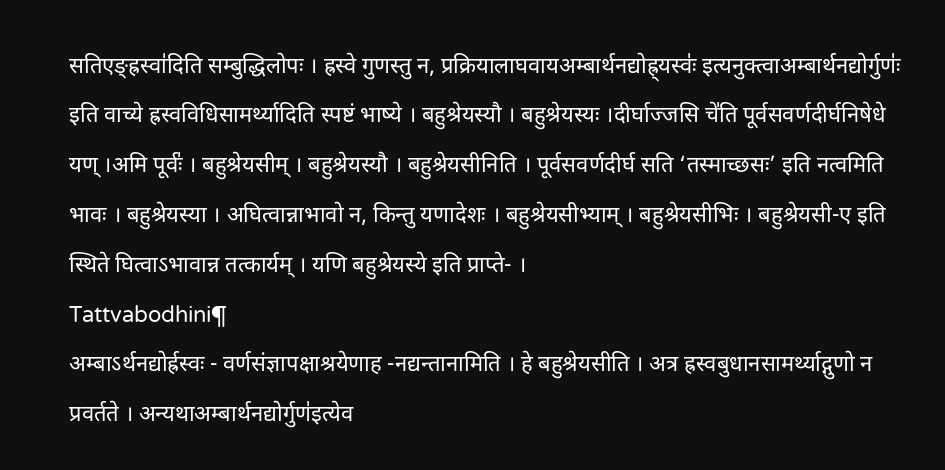सतिएङ्ह्रस्वा॑दिति सम्बुद्धिलोपः । ह्रस्वे गुणस्तु न, प्रक्रियालाघवायअम्बार्थनद्योह्र्यस्वः॑ इत्यनुक्त्वाअम्बार्थनद्योर्गुणः॑ इति वाच्ये ह्रस्वविधिसामर्थ्यादिति स्पष्टं भाष्ये । बहुश्रेयस्यौ । बहुश्रेयस्यः ।दीर्घाज्जसि चे॑ति पूर्वसवर्णदीर्घनिषेधे यण् ।अमि पूर्वः॑ । बहुश्रेयसीम् । बहुश्रेयस्यौ । बहुश्रेयसीनिति । पूर्वसवर्णदीर्घ सति ‘तस्माच्छसः’ इति नत्वमिति भावः । बहुश्रेयस्या । अघित्वान्नाभावो न, किन्तु यणादेशः । बहुश्रेयसीभ्याम् । बहुश्रेयसीभिः । बहुश्रेयसी-ए इति स्थिते घित्वाऽभावान्न तत्कार्यम् । यणि बहुश्रेयस्ये इति प्राप्ते- ।
Tattvabodhini¶
अम्बाऽर्थनद्योर्ह्रस्वः - वर्णसंज्ञापक्षाश्रयेणाह -नद्यन्तानामिति । हे बहुश्रेयसीति । अत्र ह्रस्वबुधानसामर्थ्याद्गुणो न प्रवर्तते । अन्यथाअम्बार्थनद्योर्गुण॑इत्येव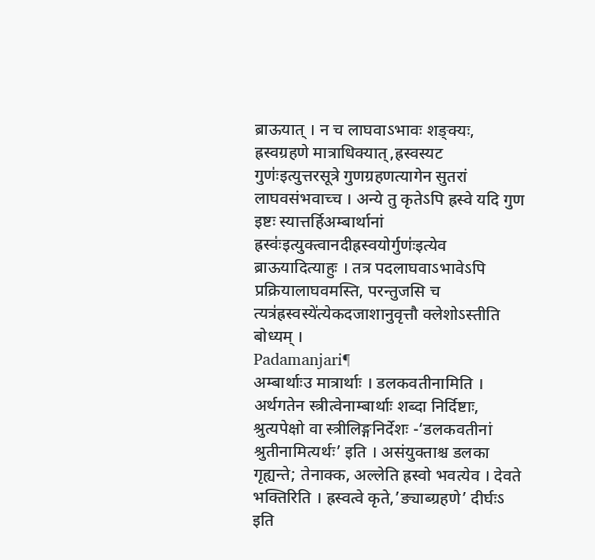ब्राऊयात् । न च लाघवाऽभावः शङ्क्यः, ह्रस्वग्रहणे मात्राधिक्यात्,ह्रस्वस्यट गुणः॑इत्युत्तरसूत्रे गुणग्रहणत्यागेन सुतरां लाघवसंभवाच्च । अन्ये तु कृतेऽपि ह्रस्वे यदि गुण इष्टः स्यात्तर्हिअम्बार्थानां ह्रस्वः॑इत्युक्त्वानदीह्रस्वयोर्गुणः॑इत्येव ब्राऊयादित्याहुः । तत्र पदलाघवाऽभावेऽपि प्रक्रियालाघवमस्ति, परन्तुजसि च त्यत्र॑ह्रस्वस्ये॑त्येकदजाशानुवृत्तौ क्लेशोऽस्तीति बोध्यम् ।
Padamanjari¶
अम्बार्थाःउ मात्रार्थाः । डलकवतीनामिति । अर्थगतेन स्त्रीत्वेनाम्बार्थाः शब्दा निर्दिष्टाः, श्रुत्यपेक्षो वा स्त्रीलिङ्गनिर्देशः -‘डलकवतीनां श्रुतीनामित्यर्थः’ इति । असंयुक्ताश्च डलका गृह्यन्ते; तेनाक्क, अल्लेति ह्रस्वो भवत्येव । देवते भक्तिरिति । ह्रस्वत्वे कृते,’ङ्याब्ग्रहणे’ दीर्घःऽ इति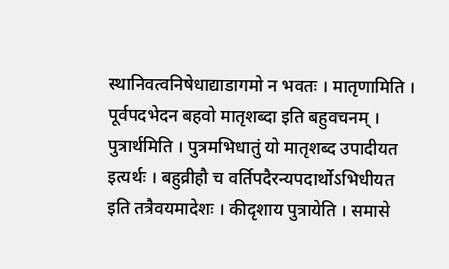स्थानिवत्वनिषेधाद्याडागमो न भवतः । मातृणामिति । पूर्वपदभेदन बहवो मातृशब्दा इति बहुवचनम् । पुत्रार्थमिति । पुत्रमभिधातुं यो मातृशब्द उपादीयत इत्यर्थः । बहुव्रीहौ च वर्तिपदैरन्यपदार्थोऽभिधीयत इति तत्रैवयमादेशः । कीदृशाय पुत्रायेति । समासे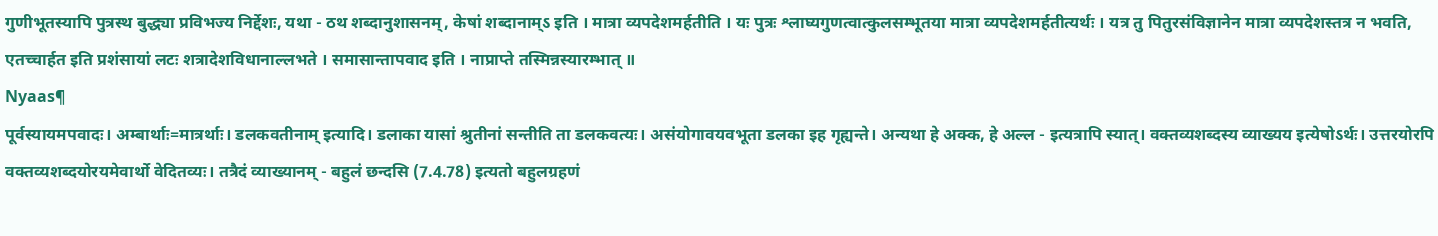गुणीभूतस्यापि पुत्रस्थ बुद्ध्या प्रविभज्य निर्द्देशः, यथा - ठथ शब्दानुशासनम्, केषां शब्दानाम्ऽ इति । मात्रा व्यपदेशमर्हतीति । यः पुत्रः श्लाघ्यगुणत्वात्कुलसम्भूतया मात्रा व्यपदेशमर्हतीत्यर्थः । यत्र तु पितुरसंविज्ञानेन मात्रा व्यपदेशस्तत्र न भवति, एतच्चार्हत इति प्रशंसायां लटः शत्रादेशविधानाल्लभते । समासान्तापवाद इति । नाप्राप्ते तस्मिन्नस्यारम्भात् ॥
Nyaas¶
पूर्वस्यायमपवादः। अम्बार्थाः=मात्रर्थाः। डलकवतीनाम् इत्यादि। डलाका यासां श्रुतीनां सन्तीति ता डलकवत्यः। असंयोगावयवभूता डलका इह गृह्यन्ते। अन्यथा हे अक्क, हे अल्ल - इत्यत्रापि स्यात्। वक्तव्यशब्दस्य व्याख्यय इत्येषोऽर्थः। उत्तरयोरपि वक्तव्यशब्दयोरयमेवार्थो वेदितव्यः। तत्रैदं व्याख्यानम् - बहुलं छन्दसि (7.4.78) इत्यतो बहुलग्रहणं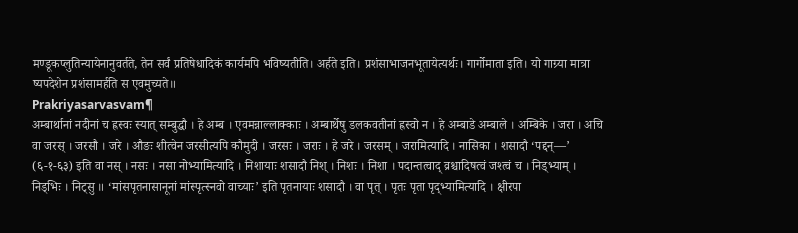मण्डूकप्लुतिन्यायेनानुवर्तते, तेन सर्वं प्रतिषेधादिकं कार्यमपि भविष्यतीति। अर्हते इति। प्रशंसाभाजनभूतायेत्यर्थः। गार्गोमाता इति। यो गाग्र्या मात्रा ष्यपदेशेन प्रशंसामर्हति स एवमुच्यते॥
Prakriyasarvasvam¶
अम्बार्थानां नदीनां च ह्रस्वः स्यात् सम्बुद्धौ । हे अम्ब । एवमन्नाल्लाक्काः । अम्बार्थेषु डलकवतीनां ह्रस्वो न । हे अम्बाडे अम्बाले । अम्बिके । जरा । अचि वा जरस् । जरसौ । जरे । औङः शीत्वेन जरसीत्यपि कौमुदी । जरसः । जराः । हे जरे । जरसम् । जरामित्यादि । नासिका । शसादौ ‘पद्दन्—’ (६-१-६३) इति वा नस् । नसः । नसा नोभ्यामित्यादि । निशायाः शसादौ निश् । निशः । निशा । पदान्तत्वाद् व्रश्चादिषत्वं जश्त्वं च । निड्भ्याम् । निड्भिः । निट्सु ॥ ‘मांसपृतनासानूनां मांस्पृत्स्नवो वाच्याः’ इति पृतनायाः शसादौ । वा पृत् । पृतः पृता पृद्भ्यामित्यादि । क्षीरपा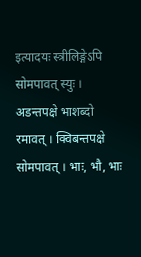इत्यादयः स्त्रीलिङ्गेऽपि सोमपावत् स्युः । अडन्तपक्षे भाशब्दो रमावत् । क्विबन्तपक्षे सोमपावत् । भाः, भौ, भाः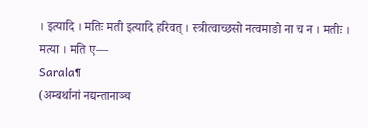। इत्यादि । मतिः मती इत्यादि हरिवत् । स्त्रीत्वाच्छसो नत्वमाङो ना च न । मतीः । मत्या । मति ए—
Sarala¶
(अम्बर्थानां नद्यन्तानाञ्च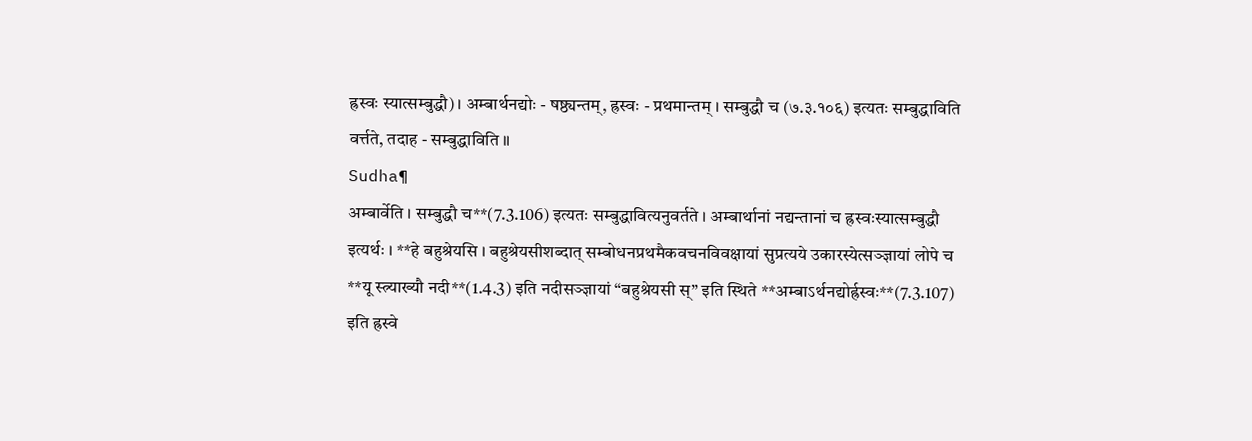ह्रस्वः स्यात्सम्बुद्धौ) । अम्बार्थनद्योः - षष्ठ्यन्तम्, ह्रस्वः - प्रथमान्तम् । सम्बुद्धौ च (७.३.१०६) इत्यतः सम्बुद्धाविति वर्त्तते, तदाह - सम्बुद्धाविति ॥
Sudha¶
अम्बार्वेति । सम्बुद्धौ च**(7.3.106) इत्यतः सम्बुद्धावित्यनुवर्तते । अम्बार्थानां नद्यन्तानां च ह्रस्वःस्यात्सम्बुद्धौ इत्यर्थः । **हे बहुश्रेयसि । बहुश्रेयसीशब्दात् सम्बोधनप्रथमैकवचनविवक्षायां सुप्रत्यये उकारस्येत्सञ्ज्ञायां लोपे च **यू स्त्र्याख्यौ नदी**(1.4.3) इति नदीसञ्ज्ञायां “बहुश्रेयसी स्” इति स्थिते **अम्बाऽर्थनद्योर्ह्रस्वः**(7.3.107) इति ह्रस्वे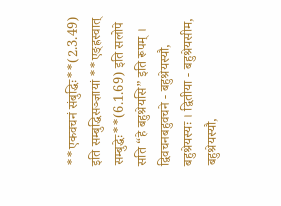**एकवचनं संबुद्धिः**(2.3.49) इति सम्बुद्धिसञ्ज्ञायां **एङ्ह्रस्वात् सम्बुद्धेः**(6.1.69) इति सलोपे सति “हे बहुश्रेयसि” इति रूपम् । द्विवचनबहुवचने - बहुश्रेयस्यौ, बहुश्रेयस्यः । द्वितीया - बहुश्रेयसीम, बहुश्रेयस्यौ,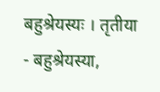बहुश्रेयस्यः । तृतीया - बहुश्रेयस्या,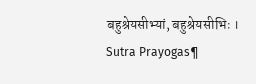बहुश्रेयसीभ्यां, बहुश्रेयसीभिः ।
Sutra Prayogas¶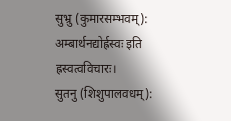सुभ्रु (कुमारसम्भवम्): अम्बार्थनद्योर्ह्रस्वः इति ह्रस्वत्वविचारः।
सुतनु (शिशुपालवधम्):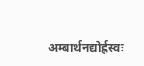अम्बार्थनद्योर्ह्रस्वः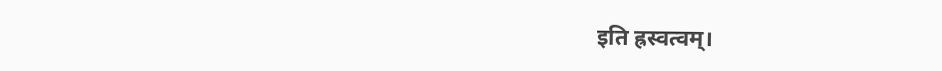इति ह्रस्वत्वम्।